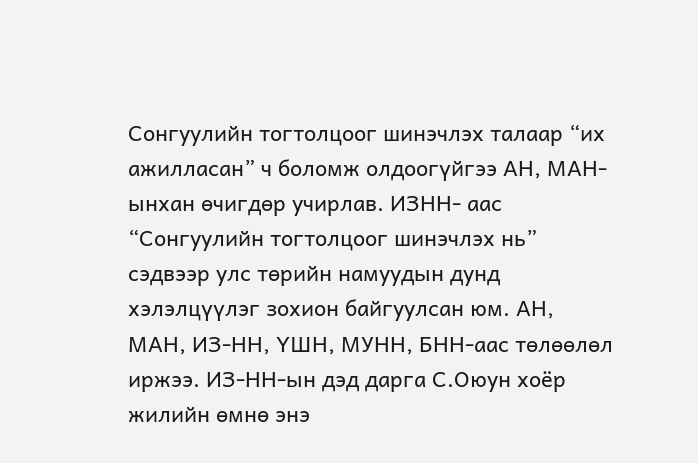Сонгуулийн тогтолцоог шинэчлэх талаар “их ажилласан” ч боломж олдоогүйгээ АН, МАН-ынхан өчигдөр учирлав. ИЗНН- аас “Сонгуулийн тогтолцоог шинэчлэх нь” сэдвээр улс төрийн намуудын дунд хэлэлцүүлэг зохион байгуулсан юм. АН, МАН, ИЗ-НН, ҮШН, МУНН, БНН-аас төлөөлөл иржээ. ИЗ-НН-ын дэд дарга С.Оюун хоёр жилийн өмнө энэ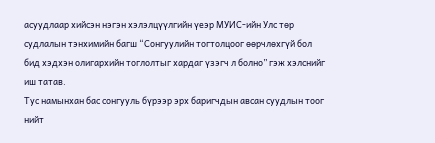асуудлаар хийсэн нэгэн хэлэлцүүлгийн үеэр МУИС-ийн Улс төр судлалын тэнхимийн багш “Сонгуулийн тогтолцоог өөрчлөхгүй бол бид хэдхэн олигархийн тоглолтыг хардаг үзэгч л болно” гэж хэлснийг иш татав.
Тус намынхан бас сонгууль бүрээр эрх баригчдын авсан суудлын тоог нийт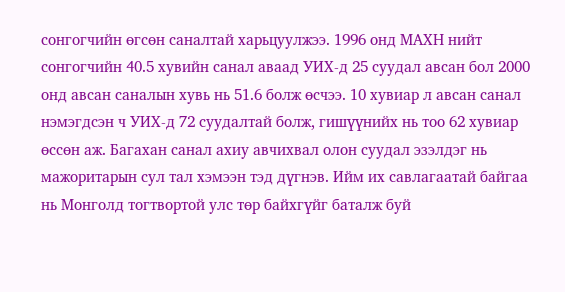сонгогчийн өгсөн саналтай харьцуулжээ. 1996 онд МАХН нийт сонгогчийн 40.5 хувийн санал аваад УИХ-д 25 суудал авсан бол 2000 онд авсан саналын хувь нь 51.6 болж өсчээ. 10 хувиар л авсан санал нэмэгдсэн ч УИХ-д 72 суудалтай болж, гишүүнийх нь тоо 62 хувиар өссөн аж. Багахан санал ахиу авчихвал олон суудал эзэлдэг нь мажоритарын сул тал хэмээн тэд дүгнэв. Ийм их савлагаатай байгаа нь Монголд тогтвортой улс төр байхгүйг баталж буй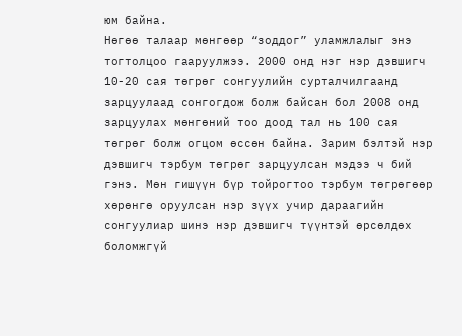юм байна.
Нөгөө талаар мөнгөөр “зоддог” уламжлалыг энэ тогтолцоо гааруулжээ. 2000 онд нэг нэр дэвшигч 10-20 сая төгрөг сонгуулийн сурталчилгаанд зарцуулаад сонгогдож болж байсан бол 2008 онд зарцуулах мөнгөний тоо доод тал нь 100 сая төгрөг болж огцом өссөн байна. Зарим бэлтэй нэр дэвшигч тэрбум төгрөг зарцуулсан мэдээ ч бий гэнэ. Мөн гишүүн бүр тойрогтоо тэрбум төгрөгөөр хөрөнгө оруулсан нэр зүүх учир дараагийн сонгуулиар шинэ нэр дэвшигч түүнтэй өрсөлдөх боломжгүй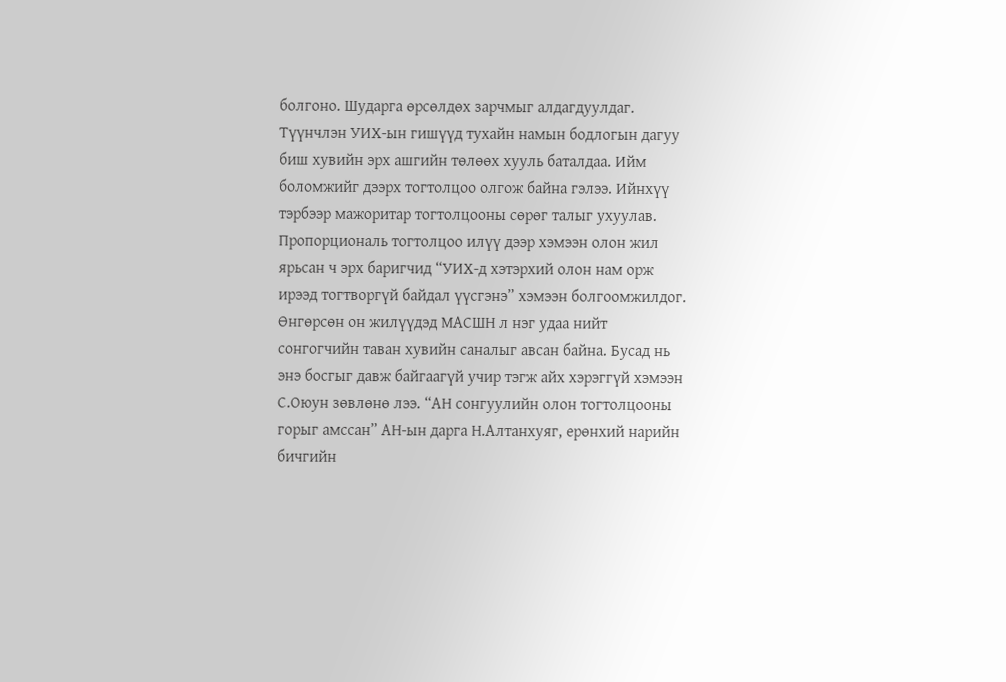болгоно. Шударга өрсөлдөх зарчмыг алдагдуулдаг. Түүнчлэн УИХ-ын гишүүд тухайн намын бодлогын дагуу биш хувийн эрх ашгийн төлөөх хууль баталдаа. Ийм боломжийг дээрх тогтолцоо олгож байна гэлээ. Ийнхүү тэрбээр мажоритар тогтолцооны сөрөг талыг ухуулав.
Пропорциональ тогтолцоо илүү дээр хэмээн олон жил ярьсан ч эрх баригчид “УИХ-д хэтэрхий олон нам орж ирээд тогтворгүй байдал үүсгэнэ” хэмээн болгоомжилдог. Өнгөрсөн он жилүүдэд МАСШН л нэг удаа нийт сонгогчийн таван хувийн саналыг авсан байна. Бусад нь энэ босгыг давж байгаагүй учир тэгж айх хэрэггүй хэмээн С.Оюун зөвлөнө лээ. “АН сонгуулийн олон тогтолцооны горыг амссан” АН-ын дарга Н.Алтанхуяг, ерөнхий нарийн бичгийн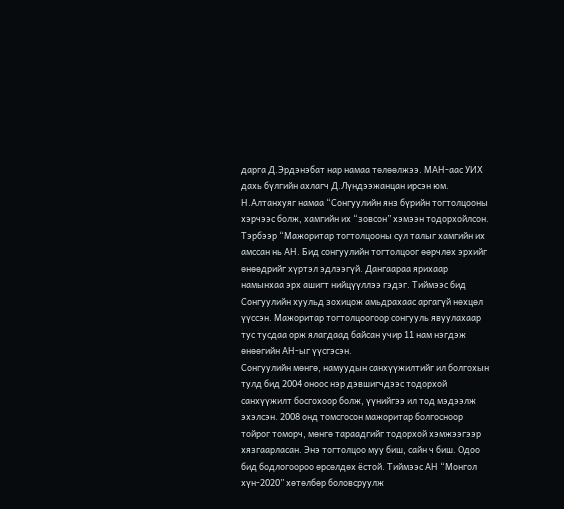дарга Д.Эрдэнэбат нар намаа төлөөлжээ. МАН-аас УИХ дахь бүлгийн ахлагч Д.Лүндээжанцан ирсэн юм.
Н.Алтанхуяг намаа “Сонгуулийн янз бүрийн тогтолцооны хэрчээс болж, хамгийн их “зовсон” хэмээн тодорхойлсон. Тэрбээр “Мажоритар тогтолцооны сул талыг хамгийн их амссан нь АН. Бид сонгуулийн тогтолцоог өөрчлөх эрхийг өнөөдрийг хүртэл эдлээгүй. Дангаараа ярихаар намынхаа эрх ашигт нийцүүллээ гэдэг. Тиймээс бид Сонгуулийн хуульд зохицож амьдрахаас аргагүй нөхцөл үүссэн. Мажоритар тогтолцоогоор сонгууль явуулахаар тус тусдаа орж ялагдаад байсан учир 11 нам нэгдэж өнөөгийн АН-ыг үүсгэсэн.
Сонгуулийн мөнгө, намуудын санхүүжилтийг ил болгохын тулд бид 2004 оноос нэр дэвшигчдээс тодорхой санхүүжилт босгохоор болж, үүнийгээ ил тод мэдээлж эхэлсэн. 2008 онд томсгосон мажоритар болгосноор тойрог томорч, мөнгө тараадгийг тодорхой хэмжээгээр хязгаарласан. Энэ тогтолцоо муу биш, сайн ч биш. Одоо бид бодлогоороо өрсөлдөх ёстой. Тиймээс АН “Монгол хүн-2020” хөтөлбөр боловсруулж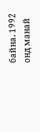байна. 1992 онд манай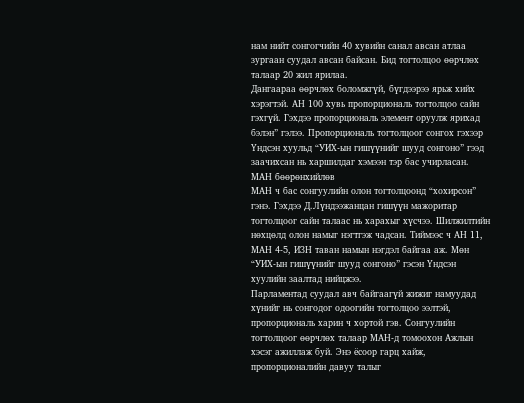нам нийт сонгогчийн 40 хувийн санал авсан атлаа зургаан суудал авсан байсан. Бид тогтолцоо өөрчлөх талаар 20 жил ярилаа.
Дангаараа өөрчлөх боломжгүй, бүгдээрээ ярьж хийх хэрэгтэй. АН 100 хувь пропорциональ тогтолцоо сайн гэхгүй. Гэхдээ пропорциональ элемент оруулж ярихад бэлэн” гэлээ. Пропорциональ тогтолцоог сонгох гэхээр Үндсэн хуульд “УИХ-ын гишүүнийг шууд сонгоно” гээд заачихсан нь харшилдаг хэмээн тэр бас учирласан.
МАН бөөрөнхийлөв
МАН ч бас сонгуулийн олон тогтолцоонд “хохирсон” гэнэ. Гэхдээ Д.Лүндээжанцан гишүүн мажоритар тогтолцоог сайн талаас нь харахыг хүсчээ. Шилжилтийн нөхцөлд олон намыг нэгтгэж чадсан. Тиймээс ч АН 11, МАН 4-5, ИЗН таван намын нэгдэл байгаа аж. Мөн “УИХ-ын гишүүнийг шууд сонгоно” гэсэн Үндсэн хуулийн заалтад нийцжээ.
Парламентад суудал авч байгаагүй жижиг намуудад хүнийг нь сонгодог одоогийн тогтолцоо ээлтэй, пропорциональ харин ч хортой гэв. Сонгуулийн тогтолцоог өөрчлөх талаар МАН-д томоохон Ажлын хэсэг ажиллаж буй. Энэ ёсоор гарц хайж, пропорционалийн давуу талыг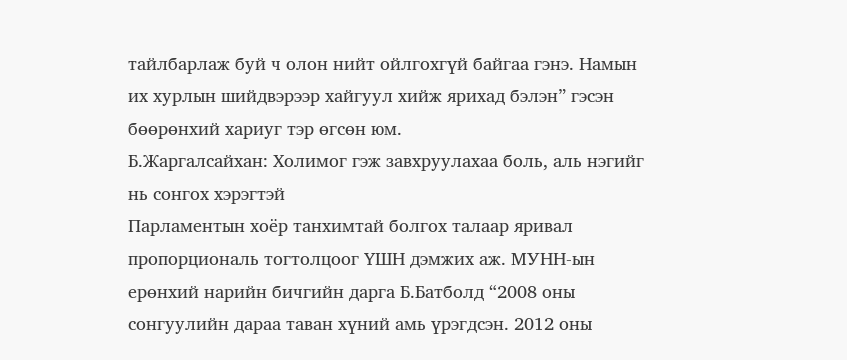тайлбарлаж буй ч олон нийт ойлгохгүй байгаа гэнэ. Намын их хурлын шийдвэрээр хайгуул хийж ярихад бэлэн” гэсэн бөөрөнхий хариуг тэр өгсөн юм.
Б.Жаргалсайхан: Холимог гэж завхруулахаа боль, аль нэгийг нь сонгох хэрэгтэй
Парламентын хоёр танхимтай болгох талаар яривал пропорциональ тогтолцоог ҮШН дэмжих аж. МУНН-ын ерөнхий нарийн бичгийн дарга Б.Батболд “2008 оны сонгуулийн дараа таван хүний амь үрэгдсэн. 2012 оны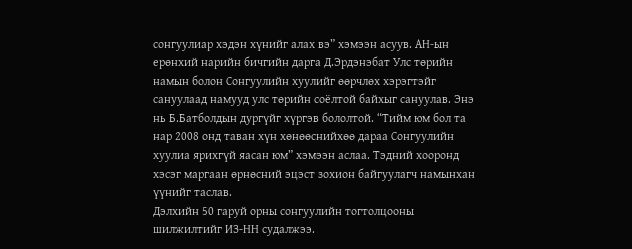сонгуулиар хэдэн хүнийг алах вэ” хэмээн асуув. АН-ын ерөнхий нарийн бичгийн дарга Д.Эрдэнэбат Улс төрийн намын болон Сонгуулийн хуулийг өөрчлөх хэрэгтэйг сануулаад намууд улс төрийн соёлтой байхыг сануулав. Энэ нь Б.Батболдын дургүйг хүргэв бололтой. “Тийм юм бол та нар 2008 онд таван хүн хөнөөснийхөө дараа Сонгуулийн хуулиа ярихгүй яасан юм” хэмээн аслаа. Тэдний хооронд хэсэг маргаан өрнөсний эцэст зохион байгуулагч намынхан үүнийг таслав.
Дэлхийн 50 гаруй орны сонгуулийн тогтолцооны шилжилтийг ИЗ-НН судалжээ.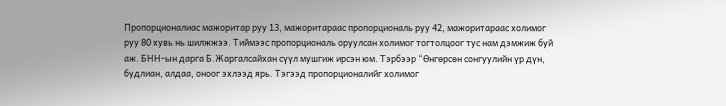Пропорционалиас мажоритар руу 13, мажоритараас пропорциональ руу 42, мажоритараас холимог руу 80 хувь нь шилжжээ. Тиймээс пропорциональ оруулсан холимог тогтолцоог тус нам дэмжиж буй аж. БНН-ын дарга Б.Жаргалсайхан сүүл мушгиж ирсэн юм. Тэрбээр “Өнгөрсөн сонгуулийн үр дүн, будлиан, алдаа, оноог эхлээд ярь. Тэгээд пропорционалийг холимог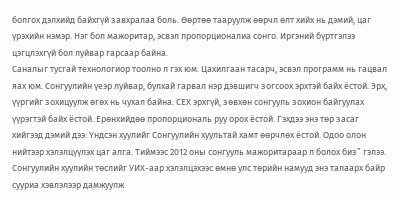болгох дэлхийд байхгүй завхралаа боль. Өөртөө тааруулж өөрчл өлт хийх нь дэмий, цаг үрэхийн нэмэр. Нэг бол мажоритар, эсвэл пропорционалиа сонго. Иргэний бүртгэлээ цэгцлэхгүй бол луйвар гарсаар байна.
Саналыг тусгай технологиор тоолно л гэх юм. Цахилгаан тасарч, эсвэл программ нь гацвал яах юм. Сонгуулийн үеэр луйвар, булхай гарвал нэр дэвшигч зогсоох эрхтэй байх ёстой. Эрх, үүргийг зохицуулж өгөх нь чухал байна. СЕХ эрхгүй, зөвхөн сонгууль зохион байгуулах үүрэгтэй байх ёстой. Ерөнхийдөө пропорциональ руу орох ёстой. Гэхдээ энэ төр засаг хийгээд дэмий дээ. Үндсэн хуулийг Сонгуулийн хуультай хамт өөрчлөх ёстой. Одоо олон нийтээр хэлэлцүүлэх цаг алга. Тиймээс 2012 оны сонгууль мажоритараар л болох биз” гэлээ. Сонгуулийн хуулийн төслийг УИХ-аар хэлэлцэхээс өмнө улс төрийн намууд энэ талаарх байр сууриа хэвлэлээр дамжуулж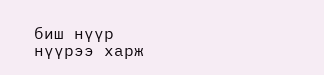биш нүүр нүүрээ харж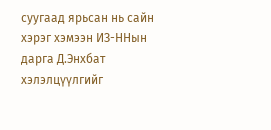суугаад ярьсан нь сайн хэрэг хэмээн ИЗ-ННын дарга Д.Энхбат хэлэлцүүлгийг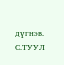дүгнэв.
С.ТУУЛ